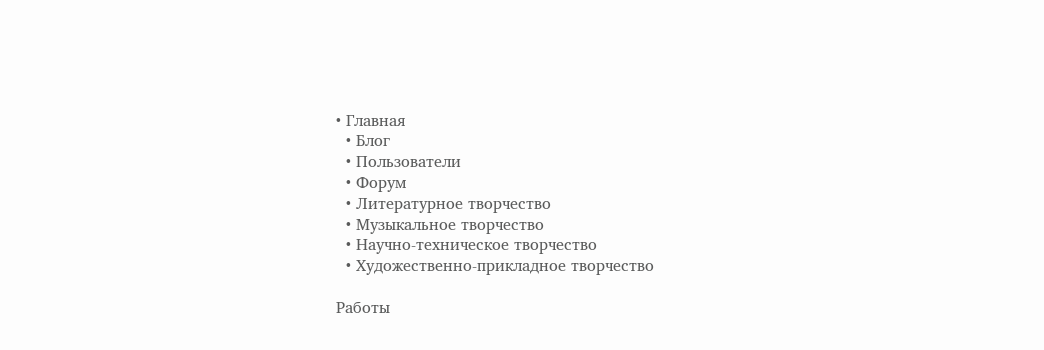• Главная
  • Блог
  • Пользователи
  • Форум
  • Литературное творчество
  • Музыкальное творчество
  • Научно-техническое творчество
  • Художественно-прикладное творчество

Работы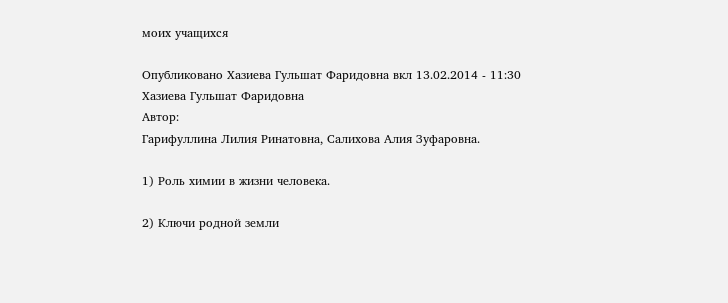моих учащихся

Опубликовано Хазиева Гульшат Фаридовна вкл 13.02.2014 - 11:30
Хазиева Гульшат Фаридовна
Автор:
Гарифуллина Лилия Ринатовна, Салихова Алия Зуфаровна.

1) Роль химии в жизни человека.

2) Ключи родной земли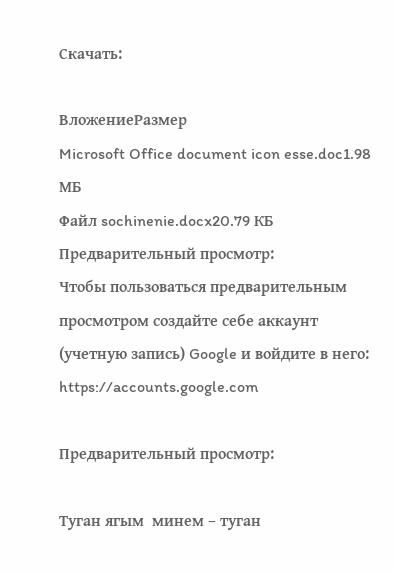Скачать:

ВложениеРазмер
Microsoft Office document icon esse.doc1.98 МБ
Файл sochinenie.docx20.79 КБ
Предварительный просмотр:
Чтобы пользоваться предварительным просмотром создайте себе аккаунт (учетную запись) Google и войдите в него: https://accounts.google.com

Предварительный просмотр:

Туган ягым  минем – туган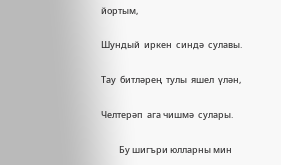йортым,

Шундый  иркен  синдә  сулавы.

Тау  битләрең  тулы  яшел  үлән,

Челтерәп  ага чишмә  сулары.

         Бу шигъри юлларны мин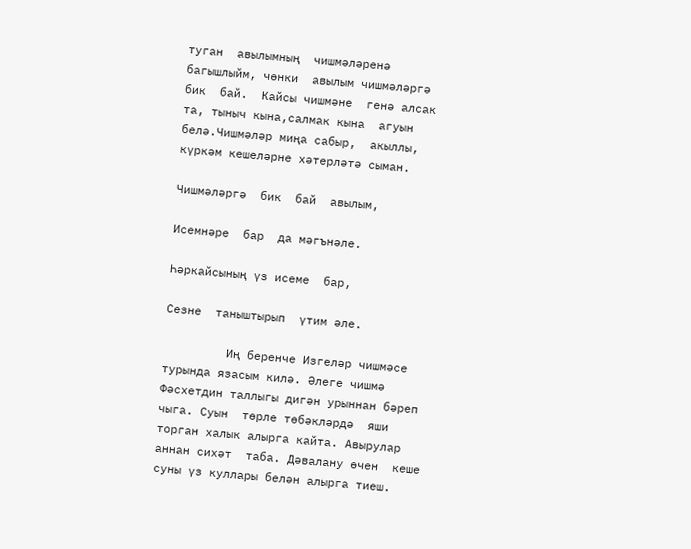туган  авылымның  чишмәләренә  багышлыйм, чөнки  авылым чишмәләргә  бик  бай.  Кайсы чишмәне  генә алсак та, тыныч кына,салмак кына  агуын  белә.Чишмәләр миңа сабыр,  акыллы, күркәм кешеләрне хәтерләтә сыман.

Чишмәләргә  бик  бай  авылым,

Исемнәре  бар  да мәгънәле.

Һәркайсының үз исеме  бар,

Сезне  таныштырып  үтим әле.

         Иң беренче Изгеләр чишмәсе турында язасым килә. Әлеге чишмә Фәсхетдин таллыгы дигән урыннан бәреп чыга. Суын  төрле төбәкләрдә  яши торган халык алырга кайта. Авырулар аннан сихәт  таба. Дәвалану өчен  кеше  суны үз куллары белән алырга тиеш.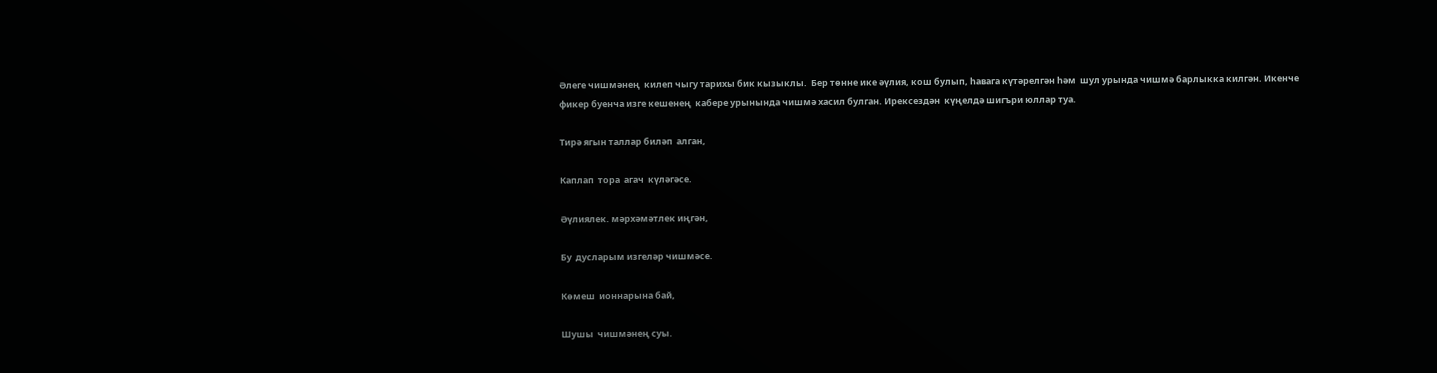Әлеге чишмәнең  килеп чыгу тарихы бик кызыклы.  Бер төнне ике әүлия, кош булып, һавага күтәрелгән һәм  шул урында чишмә барлыкка килгән. Икенче фикер буенча изге кешенең  кабере урынында чишмә хасил булган. Ирексездән  күңелдә шигъри юллар туа.

Тирә ягын таллар биләп  алган,

Каплап  тора  агач  күләгәсе.

Әүлиялек. мәрхәмәтлек иңгән,

Бу  дусларым изгеләр чишмәсе.

Көмеш  ионнарына бай,

Шушы  чишмәнең суы.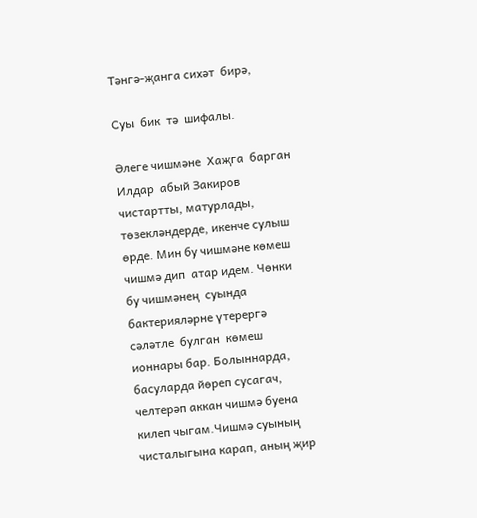Тәнгә-җанга сихәт  бирә,

Суы  бик  тә  шифалы.

Әлеге чишмәне  Хаҗга  барган Илдар  абый Закиров  чистартты, матурлады,  төзекләндерде, икенче сулыш  өрде. Мин бу чишмәне көмеш  чишмә дип  атар идем. Чөнки бу чишмәнең  суында  бактерияләрне үтерергә  сәләтле  булган  көмеш  ионнары бар. Болыннарда, басуларда йөреп сусагач, челтерәп аккан чишмә буена килеп чыгам.Чишмә суының чисталыгына карап, аның җир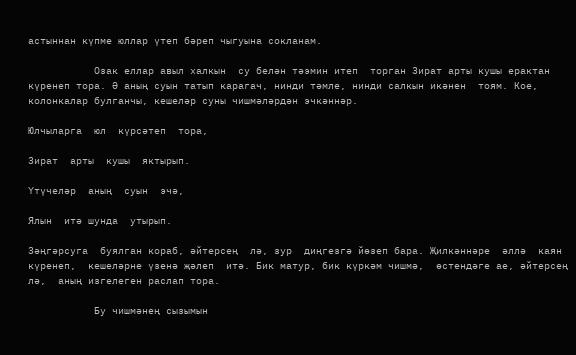астыннан күпме юллар үтеп бәреп чыгуына сокланам.

           Озак еллар авыл халкын  су белән тәэмин итеп  торган Зират арты кушы ерактан күренеп тора. Ә аның суын татып карагач, нинди тәмле, нинди салкын икәнен  тоям. Кое, колонкалар булганчы, кешеләр суны чишмәләрдән эчкәннәр.

Юлчыларга  юл  күрсәтеп  тора,

Зират  арты  кушы  яктырып.

Үтүчеләр  аның  суын  эчә,

Ялын  итә шунда  утырып.

Зәңгәрсуга  буялган кораб, әйтерсең  лә, зур  диңгезгә йөзеп бара. Җилкәннәре  әллә  каян  күренеп,  кешеләрне үзенә җәлеп  итә. Бик матур, бик күркәм чишмә,  өстендәге ае, әйтерсең лә,  аның изгелеген раслап тора.

           Бу чишмәнең сызымын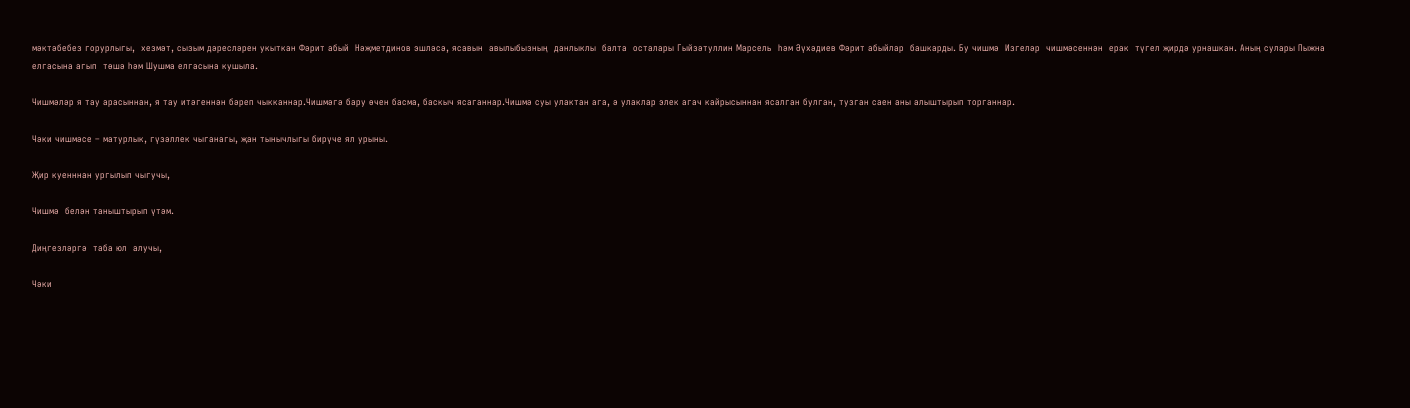мәктәбебез горурлыгы,  хезмәт, сызым дәресләрен укыткан Фәрит абый  Нәҗметдинов эшләсә, ясавын  авылыбызның  данлыклы  балта  осталары Гыйзәтуллин Марсель  һәм Әүхәдиев Фәрит абыйлар  башкарды. Бу чишмә  Изгеләр  чишмәсеннән  ерак  түгел җирдә урнашкан. Аның сулары Пыжна  елгасына агып  төшә һәм Шушма елгасына кушыла.

Чишмәләр я тау арасыннан, я тау итәгеннән бәреп чыкканнар.Чишмәгә бару өчен басма, баскыч ясаганнар.Чишмә суы улактан ага, ә улаклар элек агач кайрысыннан ясалган булган, тузган саен аны алыштырып торганнар.

Чәки чишмәсе – матурлык, гүзәллек чыганагы, җан тынычлыгы бирүче ял урыны.

Җир куенннан ургылып чыгучы,

Чишмә  белән таныштырып үтәм.

Диңгезләргә  таба юл  алучы,

Чәки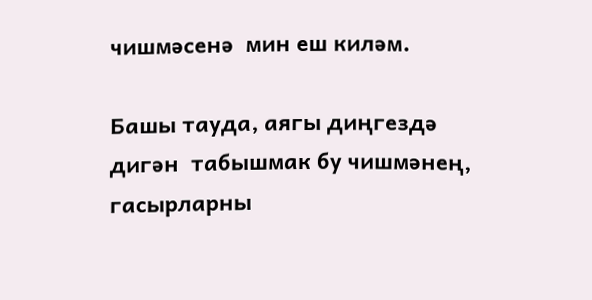чишмәсенә  мин еш киләм.

Башы тауда, аягы диңгездә дигән  табышмак бу чишмәнең,  гасырларны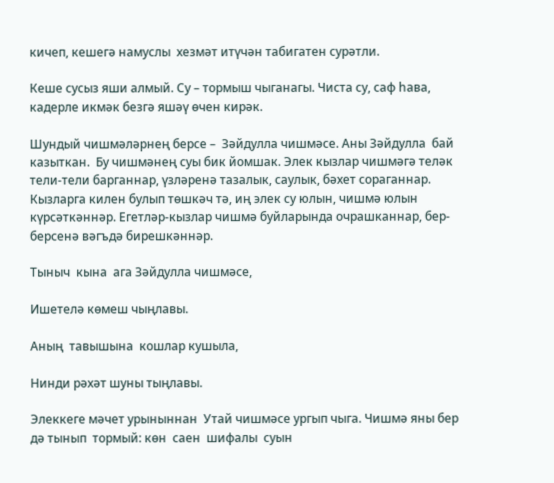кичеп, кешегә намуслы  хезмәт итүчән табигатен сурәтли.

Кеше сусыз яши алмый. Су – тормыш чыганагы. Чиста су, саф һава, кадерле икмәк безгә яшәү өчен кирәк.

Шундый чишмәләрнең берсе –  Зәйдулла чишмәсе. Аны Зәйдулла  бай казыткан.  Бу чишмәнең суы бик йомшак. Элек кызлар чишмәгә теләк тели-тели барганнар, үзләренә тазалык, саулык, бәхет сораганнар. Кызларга килен булып төшкәч тә, иң элек су юлын, чишмә юлын күрсәткәннәр. Егетләр-кызлар чишмә буйларында очрашканнар, бер-берсенә вәгъдә бирешкәннәр.

Тыныч  кына  ага Зәйдулла чишмәсе,

Ишетелә көмеш чыңлавы.

Аның  тавышына  кошлар кушыла,

Нинди рәхәт шуны тыңлавы.

Элеккеге мәчет урыныннан  Утай чишмәсе ургып чыга. Чишмә яны бер дә тынып  тормый: көн  саен  шифалы  суын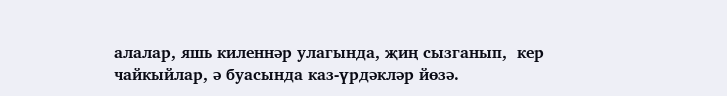алалар, яшь киленнәр улагында, җиң сызганып,  кер чайкыйлар, ә буасында каз-үрдәкләр йөзә.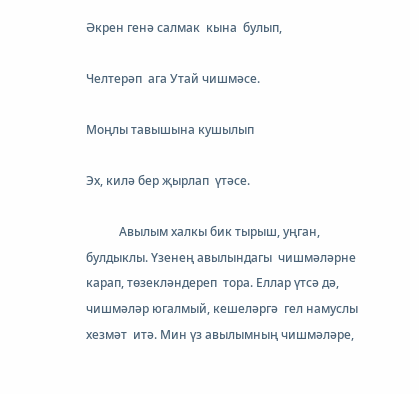Әкрен генә салмак  кына  булып,

Челтерәп  ага Утай чишмәсе.

Моңлы тавышына кушылып

Эх, килә бер җырлап  үтәсе.

           Авылым халкы бик тырыш, уңган, булдыклы. Үзенең авылындагы  чишмәләрне карап, төзекләндереп  тора. Еллар үтсә дә, чишмәләр югалмый, кешеләргә  гел намуслы  хезмәт  итә. Мин үз авылымның чишмәләре,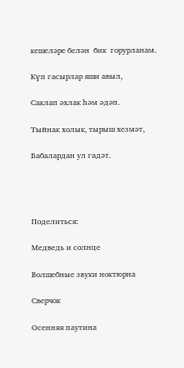кешеләре белән  бик  горурланам.

Күп гасырлар яши авыл,

Саклап әхлак һәм әдәп.

Тыйнак холык, тырыш хезмәт,

Бабалардан ул гадәт.




Поделиться:

Медведь и солнце

Волшебные звуки ноктюрна

Сверчок

Осенняя паутина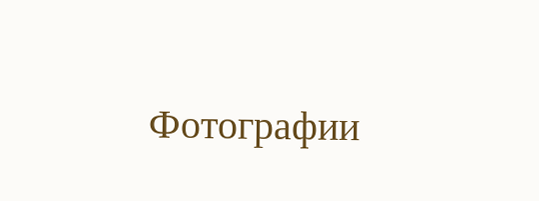Фотографии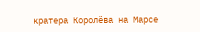кратера Королёва на Марсе